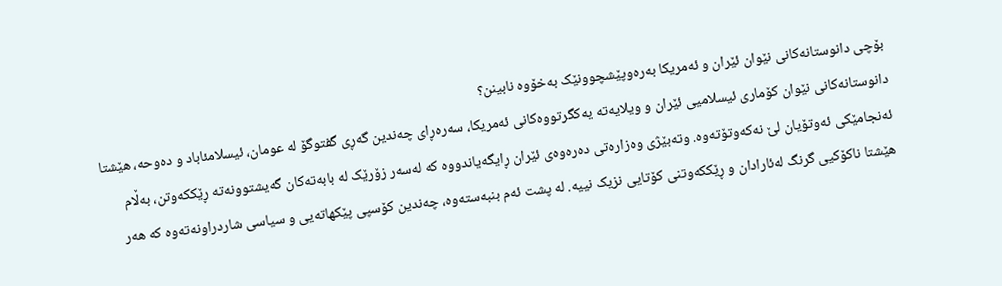بۆچی دانوستانەکانی نێوان ئێران و ئەمریکا بەرەوپێشچوونێک بەخۆوە نابینن؟
دانوستانەکانی نێوان کۆماری ئیسلامیی ئێران و ویلایەتە یەکگرتووەکانی ئەمریکا، سەرەڕای چەندین گەڕی گفتوگۆ لە عومان، ئیسلامئاباد و دەوحە، هێشتا ئەنجامێکی ئەوتۆیان لێ نەکەوتۆتەوە. وتەبێژی وەزارەتی دەرەوەی ئێران ڕایگەیاندووە کە لەسەر زۆرێک لە بابەتەکان گەیشتوونەتە ڕێککەوتن، بەڵام هێشتا ناکۆکیی گرنگ لەئارادان و ڕێککەوتنی کۆتایی نزیک نییە. لە پشت ئەم بنبەستەوە، چەندین کۆسپی پێکهاتەیی و سیاسی شاردراونەتەوە کە هەر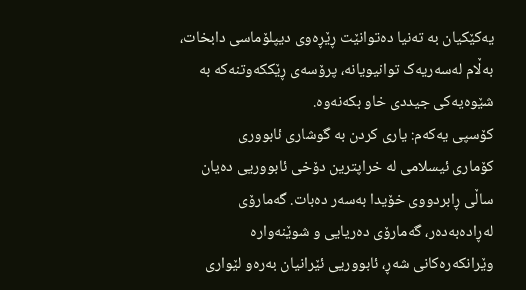یەکێکیان بە تەنیا دەتوانێت ڕێڕەوی دیپلۆماسی دابخات، بەڵام لەسەریەک توانیویانە، پرۆسەی ڕێککەوتنەکە بە شێوەیەکی جیددی خاو بکەنەوە.
کۆسپی یەکەم: یاری کردن بە گوشاری ئابووری
کۆماری ئیسلامی لە خراپترین دۆخی ئابووریی دەیان ساڵی ڕابردووی خۆیدا بەسەر دەبات. گەمارۆی لەڕادەبەدەر، گەمارۆی دەریایی و شوێنەوارە وێرانکەرەکانی شەڕ، ئابووریی ئێرانیان بەرەو لێواری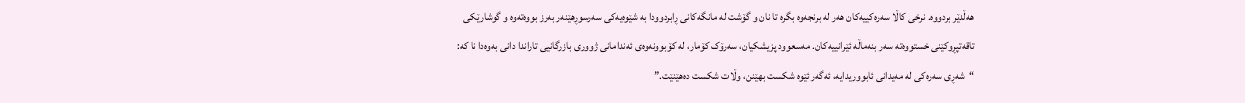هەڵدێر بردووە. نرخی کاڵا سەرەکییەکان هەر لە برنجەوە بگرە تا نان و گۆشت لە مانگەکانی ڕابردوودا بە شێوەیەکی سەرسوڕهێنەر بەرز بووەتەوە و گوشارێکی تاقەتپڕوکێنی خستووەتە سەر بنەماڵە ئێرانییەکان. مەسعوود پزیشکیان، سەرۆک کۆمار، لە کۆبوونەوەی ئەندامانی ژووری بازرگانیی تاراندا دانی بەوەدا نا کە: “شەڕی سەرەکی لە مەیدانی ئابووریدایە، ئەگەر ئێوە شکست بهێنن، وڵات شکست دەهێنێت.”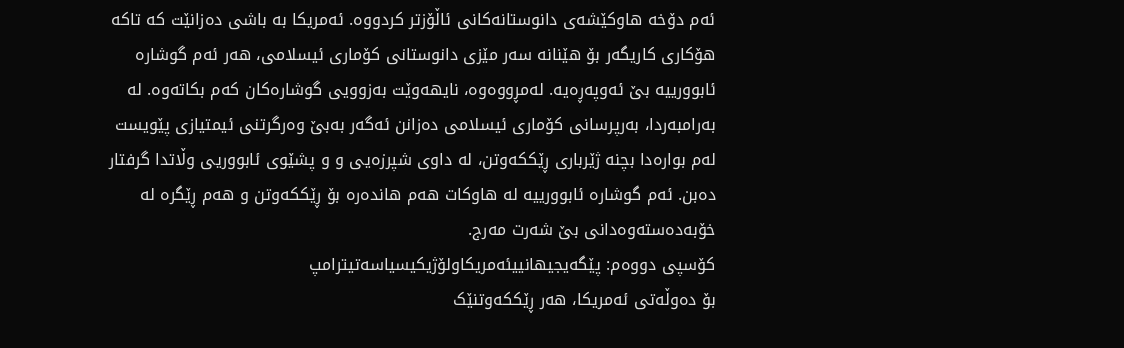ئەم دۆخە هاوکێشەی دانوستانەکانی ئاڵۆزتر کردووە. ئەمریکا بە باشی دەزانێت کە تاکە هۆکاری کاریگەر بۆ هێنانە سەر مێزی دانوستانی کۆماری ئیسلامی، هەر ئەم گوشارە ئابوورییە بێ ئەوپەڕەیە. لەمڕووەوە، نایهەوێت بەزوویی گوشارەکان کەم بکاتەوە. لە بەرامبەردا، بەرپرسانی کۆماری ئیسلامی دەزانن ئەگەر بەبێ وەرگرتنی ئیمتیازی پێویست لەم بوارەدا بچنە ژێرباری ڕێککەوتن، لە داوی شپرزەیی و و پشێوی ئابووریی وڵاتدا گرفتار دەبن. ئەم گوشارە ئابوورییە لە هاوکات هەم هاندەرە بۆ ڕێککەوتن و هەم ڕێگرە لە خۆبەدەستەوەدانی بێ شەرت مەرج.
کۆسپی دووەم: پێگەیجیهانییئەمریکاولۆژیکیسیاسەتیترامپ
بۆ دەوڵەتی ئەمریکا، هەر ڕێککەوتنێک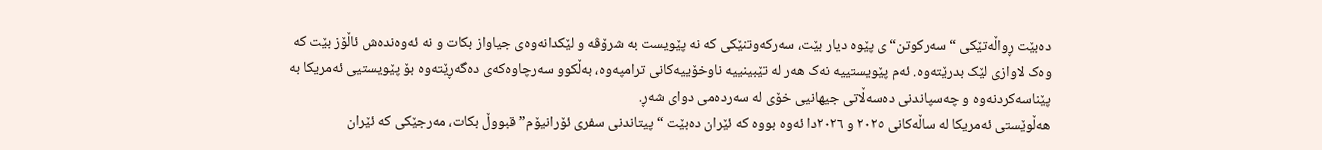دەبێت ڕواڵەتێکی “سەرکوتن“ی پێوە دیار بێت، سەرکەوتنێکی کە نە پێویست بە شرۆڤە و لێکدانەوەی جیاواز بکات و نە ئەوەندەش ئاڵۆز بێت کە وەک لاوازی لێک بدرێتەوە. ئەم پێویستییە نەک هەر لە تێبینییە ناوخۆییەکانی ترامپەوە، بەڵکوو سەرچاوەکەی دەگەڕێتەوە بۆ پێویستیی ئەمریکا بە پێناسەکردنەوە و چەسپاندنی دەسەڵاتی جیهانیی خۆی لە سەردەمی دوای شەڕ.
هەڵوێستی ئەمریکا لە ساڵەکانی ٢٠٢٥ و ٢٠٢٦دا ئەوە بووە کە ئێران دەبێت “پیتاندنی سفری ئۆرانیۆم” قبووڵ بکات، مەرجێکی کە ئێران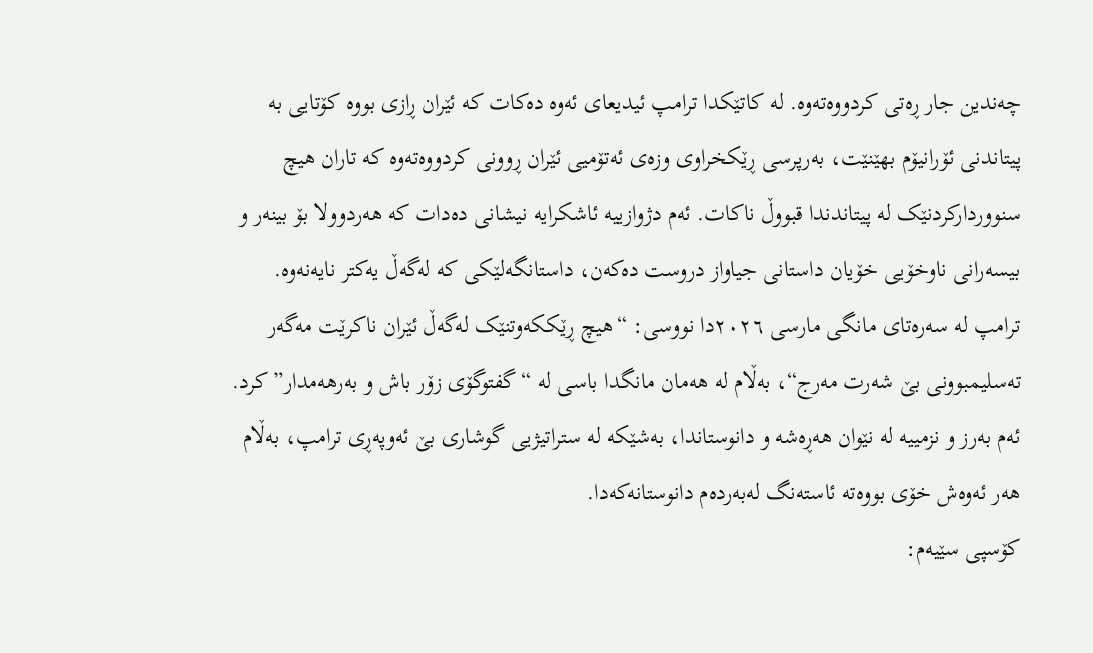چەندین جار ڕەتی کردووەتەوە. لە کاتێکدا ترامپ ئیدیعای ئەوە دەکات کە ئێران ڕازی بووە کۆتایی بە پیتاندنی ئۆرانیۆم بهێنێت، بەرپرسی ڕێکخراوی وزەی ئەتۆمیی ئێران ڕوونی کردووەتەوە کە تاران هیچ سنووردارکردنێک لە پیتاندندا قبووڵ ناکات. ئەم دژوازییە ئاشکرایە نیشانی دەدات کە هەردوولا بۆ بینەر و بیسەرانی ناوخۆیی خۆیان داستانی جیاواز دروست دەکەن، داستانگەلێکی کە لەگەڵ یەکتر نایەنەوە.
ترامپ لە سەرەتای مانگی مارسی ٢٠٢٦دا نووسی: “هیچ ڕێککەوتنێک لەگەڵ ئێران ناکرێت مەگەر تەسلیمبوونی بێ شەرت مەرج“، بەڵام لە هەمان مانگدا باسی لە “گفتوگۆی زۆر باش و بەرهەمدار” کرد. ئەم بەرز و نزمییە لە نێوان هەڕەشە و دانوستاندا، بەشێکە لە ستراتیژیی گوشاری بێ ئەوپەڕی ترامپ، بەڵام هەر ئەوەش خۆی بووەتە ئاستەنگ لەبەردەم دانوستانەکەدا.
کۆسپی سێیەم: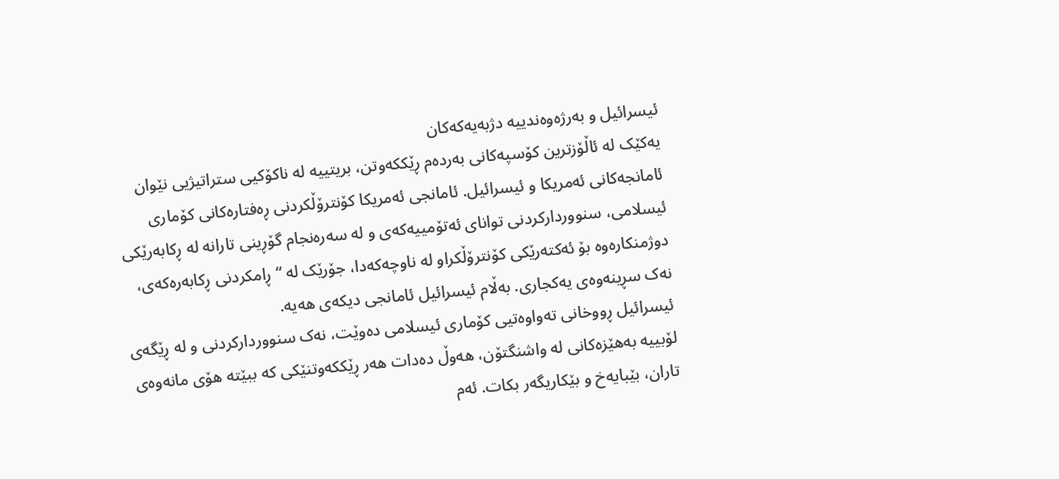ئیسرائیل و بەرژەوەندییە دژبەیەکەکان
یەکێک لە ئاڵۆزترین کۆسپەکانی بەردەم ڕێککەوتن، بریتییە لە ناکۆکیی ستراتیژیی نێوان ئامانجەکانی ئەمریکا و ئیسرائیل. ئامانجی ئەمریکا کۆنترۆڵکردنی ڕەفتارەکانی کۆماری ئیسلامی، سنووردارکردنی توانای ئەتۆمییەکەی و لە سەرەنجام گۆڕینی تارانە لە ڕکابەرێکی دوژمنکارەوە بۆ ئەکتەرێکی کۆنترۆڵکراو لە ناوچەکەدا، جۆرێک لە “ڕامکردنی ڕکابەرەکەی، نەک سڕینەوەی یەکجاری. بەڵام ئیسرائیل ئامانجی دیکەی هەیە.
ئیسرائیل ڕووخانی تەواوەتیی کۆماری ئیسلامی دەوێت، نەک سنووردارکردنی و لە ڕێگەی لۆبییە بەهێزەکانی لە واشنگتۆن، هەوڵ دەدات هەر ڕێککەوتنێکی کە ببێتە هۆی مانەوەی تاران، بێبایەخ و بێکاریگەر بکات. ئەم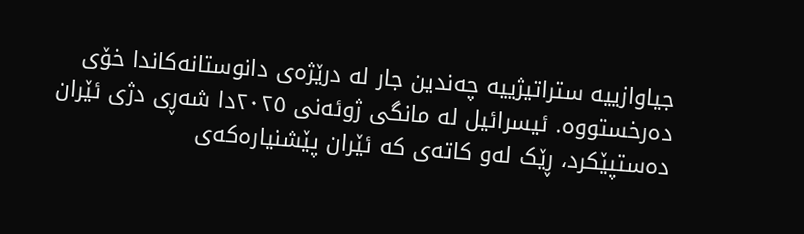جیاوازییە ستراتیژییە چەندین جار لە درێژەی دانوستانەکاندا خۆی دەرخستووە. ئیسرائیل لە مانگی ژوئەنی ٢٠٢٥دا شەڕی دژی ئێران دەستپێکرد، ڕێک لەو کاتەی کە ئێران پێشنیارەکەی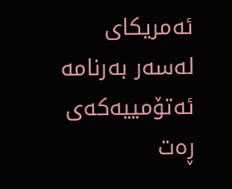ئەمریکای لەسەر بەرنامە ئەتۆمییەکەی ڕەت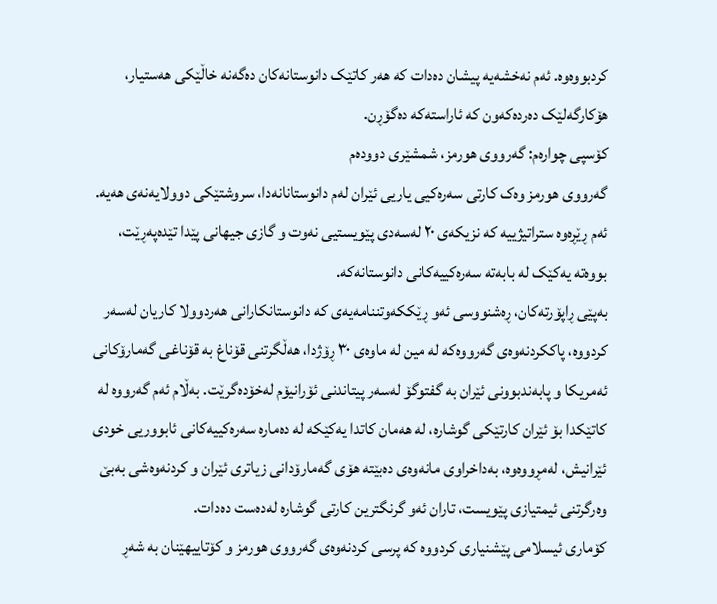کردبووەوە. ئەم نەخشەیە پیشان دەدات کە هەر کاتێک دانوستانەکان دەگەنە خاڵێکی هەستیار، هۆکارگەلێک دەردەکەون کە ئاراستەکە دەگۆڕن.
کۆسپی چوارەم: گەرووی هورمز، شمشێری دوودەم
گەرووی هورمز وەک کارتی سەرەکیی یاریی ئێران لەم دانوستانانەدا، سروشتێکی دوولایەنەی هەیە. ئەم ڕێڕەوە ستراتیژییە کە نزیکەی ٢٠ لەسەدی پێویستیی نەوت و گازی جیهانی پێدا تێدەپەڕێت، بووەتە یەکێک لە بابەتە سەرەکییەکانی دانوستانەکە.
بەپێی ڕاپۆرتەکان، ڕەشنووسی ئەو ڕێککەوتننامەیەی کە دانوستانکارانی هەردوولا کاریان لەسەر کردووە، پاککردنەوەی گەرووەکە لە مین لە ماوەی ٣٠ ڕۆژدا، هەڵگرتنی قۆناغ بە قۆناغی گەمارۆکانی ئەمریکا و پابەندبوونی ئێران بە گفتوگۆ لەسەر پیتاندنی ئۆرانیۆم لەخۆدەگرێت. بەڵام ئەم گەرووە لە کاتێکدا بۆ ئێران کارتێکی گوشارە، لە هەمان کاتدا یەکێکە لە دەمارە سەرەکییەکانی ئابووریی خودی ئێرانیش، لەمڕووەوە، بەداخراوی مانەوەی دەبێتە هۆی گەمارۆدانی زیاتری ئێران و کردنەوەشی بەبێ وەرگرتنی ئیمتیازی پێویست، تاران ئەو گرنگترین کارتی گوشارە لەدەست دەدات.
کۆماری ئیسلامی پێشنیاری کردووە کە پرسی کردنەوەی گەرووی هورمز و کۆتاییهێنان بە شەڕ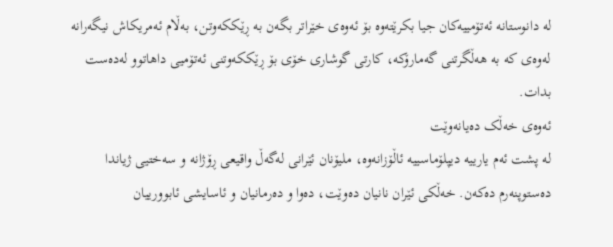لە دانوستانە ئەتۆمییەکان جیا بکرێتەوە بۆ ئەوەی خێراتر بگەن بە ڕێککەوتن، بەڵام ئەمریکاش نیگەرانە لەوەی کە بە هەڵگرتنی گەمارۆکە، کارتی گوشاری خۆی بۆ ڕێککەوتنی ئەتۆمیی داهاتوو لەدەست بدات.
ئەوەی خەڵک دەیانەوێت
لە پشت ئەم یارییە دیپلۆماسییە ئاڵۆزانەوە، ملیۆنان ئێرانی لەگەڵ واقیعی ڕۆژانە و سەختیی ژیاندا دەستوپنەرم دەکەن. خەڵکی ئێران نانیان دەوێت، دەوا و دەرمانیان و ئاسایشی ئابوورییان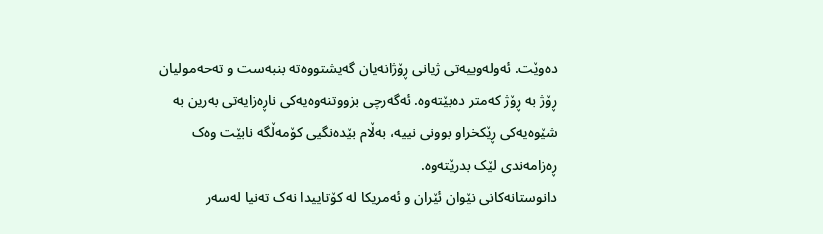دەوێت. ئەولەوییەتی ژیانی ڕۆژانەیان گەیشتووەتە بنبەست و تەحەمولیان ڕۆژ بە ڕۆژ کەمتر دەبێتەوە. ئەگەرچی بزووتنەوەیەکی ناڕەزایەتی بەرین بە شێوەیەکی ڕێکخراو بوونی نییە، بەڵام بێدەنگیی کۆمەڵگە نابێت وەک ڕەزامەندی لێک بدرێتەوە.
دانوستانەکانی نێوان ئێران و ئەمریکا لە کۆتاییدا نەک تەنیا لەسەر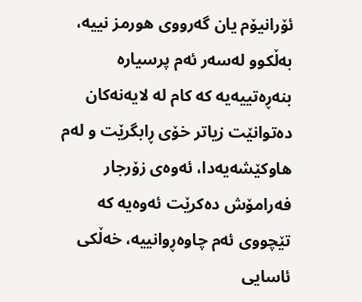ئۆرانیۆم یان گەرووی هورمز نییە، بەڵکوو لەسەر ئەم پرسیارە بنەڕەتییەیە کە کام لە لایەنەکان دەتوانێت زیاتر خۆی ڕابگرێت و لەم هاوکێشەیەدا، ئەوەی زۆرجار فەرامۆش دەکرێت ئەوەیە کە تێچووی ئەم چاوەڕوانییە، خەڵکی ئاسایی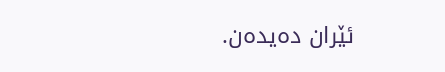ئێران دەیدەن.